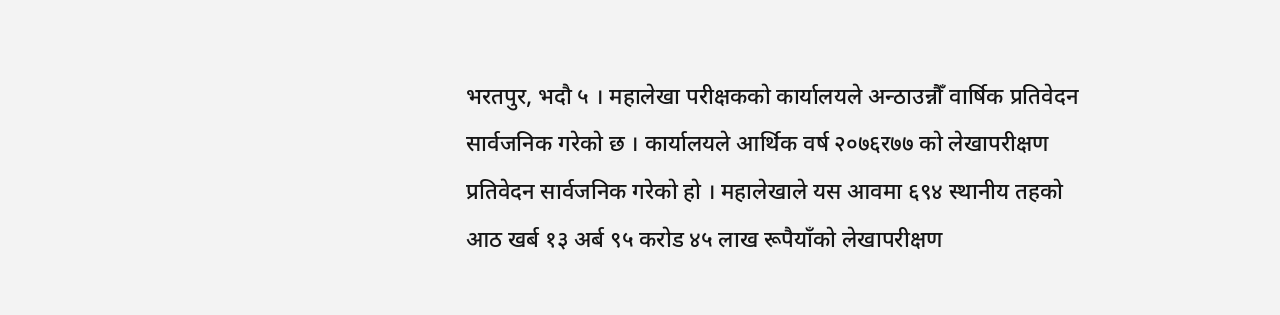भरतपुर, भदौ ५ । महालेखा परीक्षकको कार्यालयले अन्ठाउन्नौँ वार्षिक प्रतिवेदन सार्वजनिक गरेको छ । कार्यालयले आर्थिक वर्ष २०७६र७७ को लेखापरीक्षण प्रतिवेदन सार्वजनिक गरेको हो । महालेखाले यस आवमा ६९४ स्थानीय तहको आठ खर्ब १३ अर्ब ९५ करोड ४५ लाख रूपैयाँको लेखापरीक्षण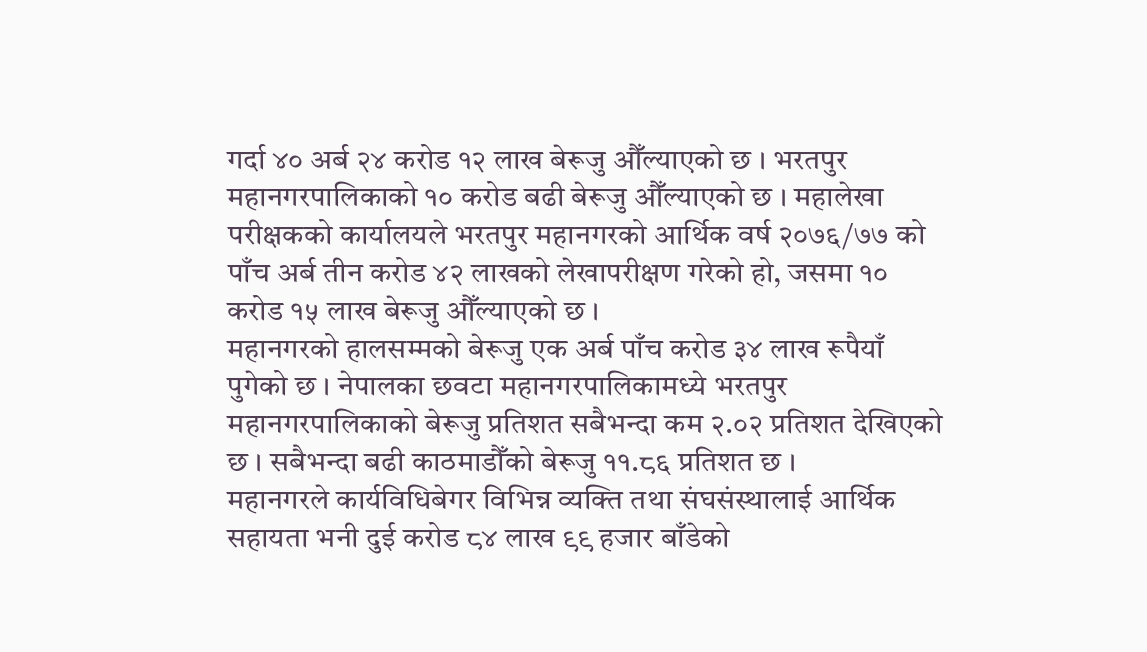गर्दा ४० अर्ब २४ करोड १२ लाख बेरूजु औँल्याएको छ । भरतपुर महानगरपालिकाको १० करोड बढी बेरूजु औँल्याएको छ । महालेखा परीक्षकको कार्यालयले भरतपुर महानगरको आर्थिक वर्ष २०७६/७७ को पाँच अर्ब तीन करोड ४२ लाखको लेखापरीक्षण गरेको हो, जसमा १० करोड १५ लाख बेरूजु औँल्याएको छ ।
महानगरको हालसम्मको बेरूजु एक अर्ब पाँच करोड ३४ लाख रूपैयाँ पुगेको छ । नेपालका छवटा महानगरपालिकामध्ये भरतपुर महानगरपालिकाको बेरूजु प्रतिशत सबैभन्दा कम २.०२ प्रतिशत देखिएको छ । सबैभन्दा बढी काठमाडौँको बेरूजु ११.८६ प्रतिशत छ ।
महानगरले कार्यविधिबेगर विभिन्न व्यक्ति तथा संघसंस्थालाई आर्थिक सहायता भनी दुई करोड ८४ लाख ९९ हजार बाँडेको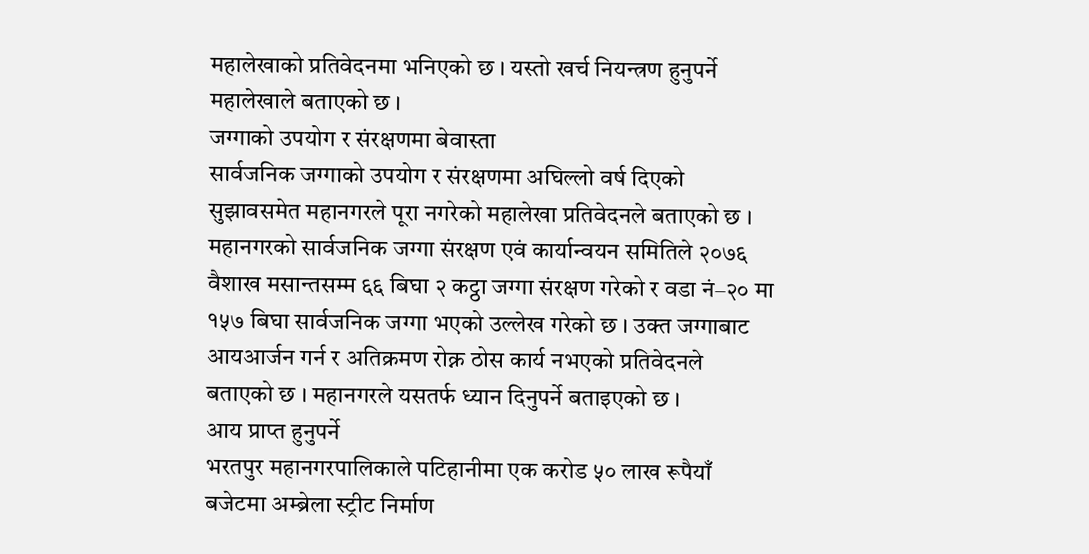महालेखाको प्रतिवेदनमा भनिएको छ । यस्तो खर्च नियन्त्रण हुनुपर्ने महालेखाले बताएको छ ।
जग्गाको उपयोग र संरक्षणमा बेवास्ता
सार्वजनिक जग्गाको उपयोग र संरक्षणमा अघिल्लो वर्ष दिएको सुझावसमेत महानगरले पूरा नगरेको महालेखा प्रतिवेदनले बताएको छ । महानगरको सार्वजनिक जग्गा संरक्षण एवं कार्यान्वयन समितिले २०७६ वैशाख मसान्तसम्म ६६ बिघा २ कट्ठा जग्गा संरक्षण गरेको र वडा नं–२० मा १५७ बिघा सार्वजनिक जग्गा भएको उल्लेख गरेको छ । उक्त जग्गाबाट आयआर्जन गर्न र अतिक्रमण रोक्न ठोस कार्य नभएको प्रतिवेदनले बताएको छ । महानगरले यसतर्फ ध्यान दिनुपर्ने बताइएको छ ।
आय प्राप्त हुनुपर्ने
भरतपुर महानगरपालिकाले पटिहानीमा एक करोड ५० लाख रूपैयाँ बजेटमा अम्ब्रेला स्ट्रीट निर्माण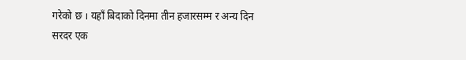गरेको छ । यहाँ बिदाको दिनमा तीन हजारसम्म र अन्य दिन सरदर एक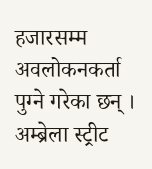हजारसम्म अवलोकनकर्ता पुग्ने गरेका छन् । अम्ब्रेला स्ट्रीट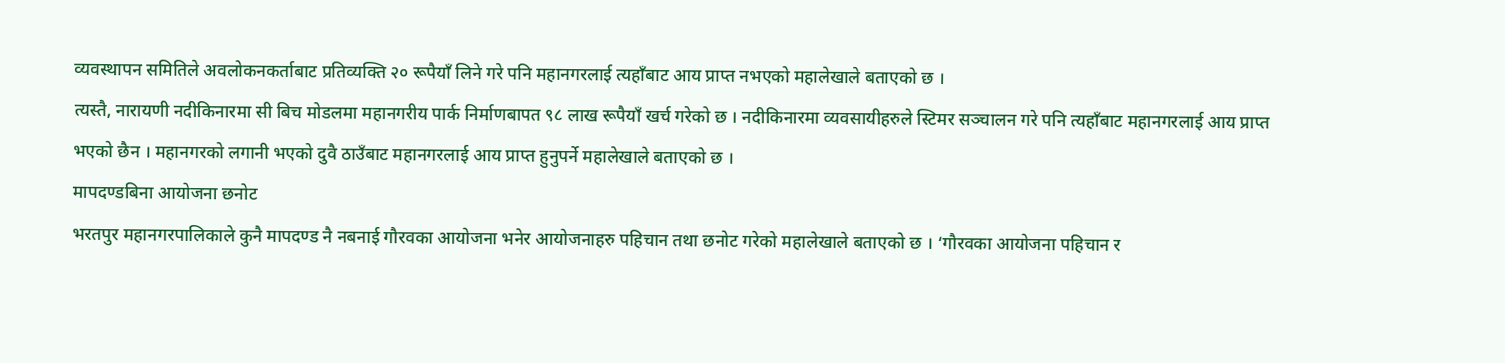व्यवस्थापन समितिले अवलोकनकर्ताबाट प्रतिव्यक्ति २० रूपैयाँ लिने गरे पनि महानगरलाई त्यहाँबाट आय प्राप्त नभएको महालेखाले बताएको छ ।
त्यस्तै, नारायणी नदीकिनारमा सी बिच मोडलमा महानगरीय पार्क निर्माणबापत ९८ लाख रूपैयाँ खर्च गरेको छ । नदीकिनारमा व्यवसायीहरुले स्टिमर सञ्चालन गरे पनि त्यहाँबाट महानगरलाई आय प्राप्त भएको छैन । महानगरको लगानी भएको दुवै ठाउँबाट महानगरलाई आय प्राप्त हुनुपर्ने महालेखाले बताएको छ ।
मापदण्डबिना आयोजना छनोट
भरतपुर महानगरपालिकाले कुनै मापदण्ड नै नबनाई गौरवका आयोजना भनेर आयोजनाहरु पहिचान तथा छनोट गरेको महालेखाले बताएको छ । ‘गौरवका आयोजना पहिचान र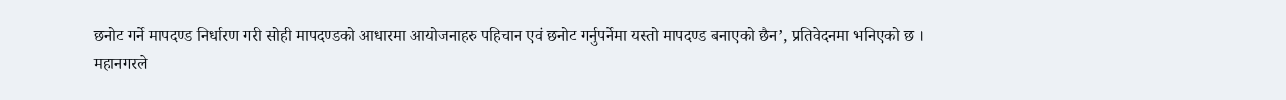छनोट गर्ने मापदण्ड निर्धारण गरी सोही मापदण्डको आधारमा आयोजनाहरु पहिचान एवं छनोट गर्नुपर्नेमा यस्तो मापदण्ड बनाएको छैन’, प्रतिवेदनमा भनिएको छ ।
महानगरले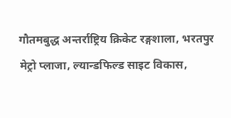गौतमबुद्ध अन्तर्राष्ट्रिय क्रिकेट रङ्गशाला, भरतपुर मेट्रो प्लाजा, ल्यान्डफिल्ड साइट विकास,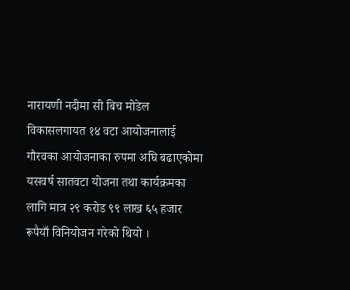नारायणी नदीमा सी बिच मोडेल विकासलगायत १४ वटा आयोजनालाई गौरवका आयोजनाका रुपमा अघि बढाएकोमा यसवर्ष सातवटा योजना तथा कार्यक्रमका लागि मात्र २९ करोड ९९ लाख ६५ हजार रूपैयाँ विनियोजन गरेको थियो ।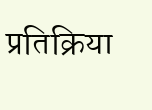प्रतिक्रिया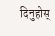दिनुहोस्